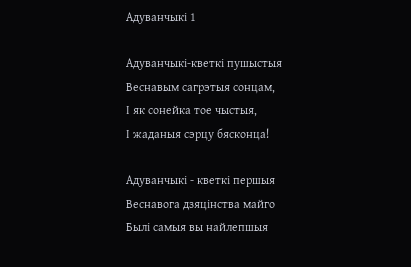Адуванчыкi 1

Адуванчыкі-кветкi пушыстыя
Веснавым сагрэтыя сонцам,
І як сонейка тое чыстыя,
І жаданыя сэрцу бясконца!

Адуванчыкі - кветкі першыя
Веснавога дзяцінства майго
Былі самыя вы найлепшыя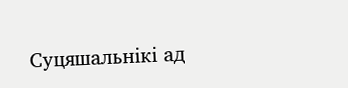Суцяшальнікі ад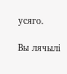усяго.

Вы лячылі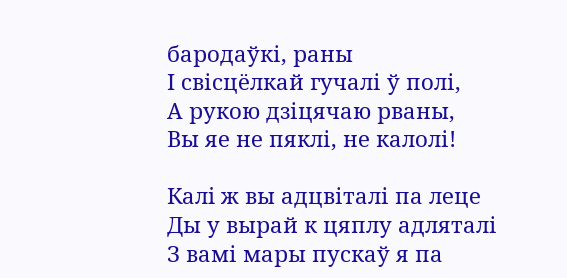бародаўкі, раны
І свісцёлкай гучалі ў полі,
А рукою дзіцячаю рваны,
Вы яе не пяклі, не калолі!

Калi ж вы адцвіталі па леце
Ды у вырай к цяплу адляталі
З вамі мары пускаў я па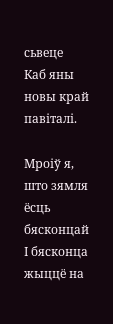сьвеце
Каб яны новы край павіталі.

Мроіў я, што зямля ёсць бясконцай
І бясконца жыццё на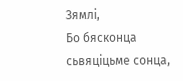Зямлі,
Бо бясконца сьвяціцьме сонца,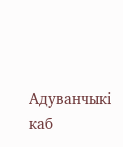Адуванчыкі каб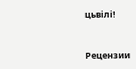цьвілі!


Рецензии